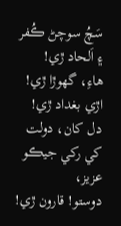سَچُ سوچڻ ڪُفر ۽ اَلحاد ڙي!
هاءِ، گهوڙا ڙي! اڙي بغداد ڙي!
دل کان، دولت کي رکي جيڪو عزيز،
دوستو! قارون ڙي!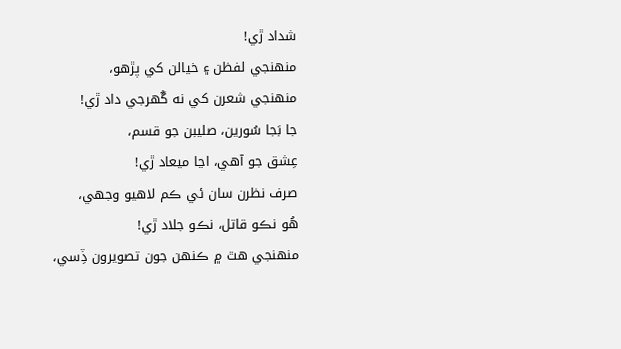شداد ڙي!
منهنجي لفظن ۽ خيالن کي پڙهو،
منهنجي شعرن کي نه گُهرجي داد ڙي!
جا بَجا سُورين، صليبن جو قسم،
عِشق جو آهي، اڃا ميعاد ڙي!
صرف نظرن سان ئي ڪم لاهيو وجهي،
هُو نڪو قاتل، نڪو جلاد ڙي!
منهنجي هٿ ۾ ڪنهن جون تصويرون ڏِسي،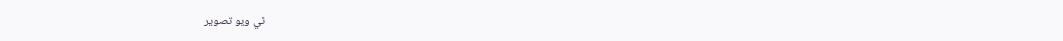ٿي ويو تصوير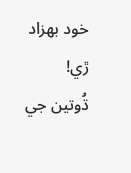خود بهزاد ڙي!
ڌُوتين جي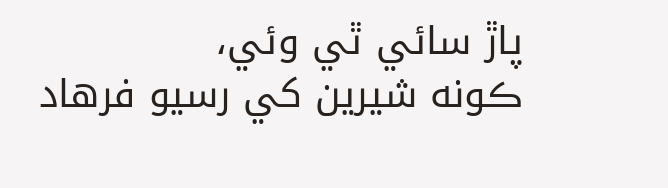پاڙ سائي ٿي وئي،
ڪونه شيرين کي رسيو فرهاد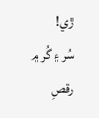ڙي!
سُر ۽ گُر ۾ رقصِ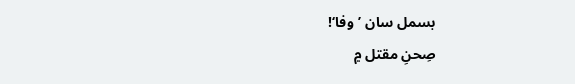بسمل سان ’وفا‘!
صِحنِ مقتل ۾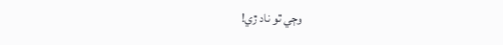وڄي ٿو ناد ڙي!